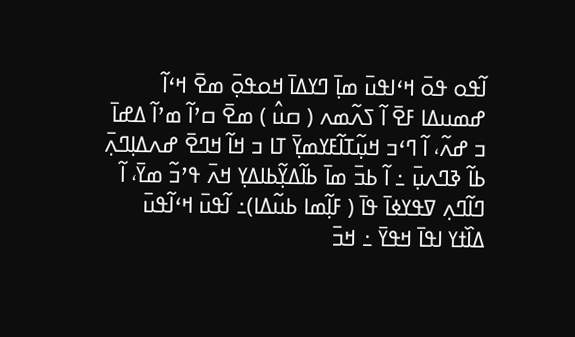ߊ߬ߟߋ ߟߋ߫ ߞߵߊߟߎ߫ ߘߊ߲߫ ߣߌߡߊ߫ ߞߋߟߋ߲߫ ߘߐ߫ ߞߵߊ߬ ߝߘߎߡߊ ߓߐ߫ ߊ߬ ߖߍ߬ߘߍ ( ߛߎ߮ ) ߘߐ߫ ߛߴߊ߬ ߘߴߊ߬ ߡߝߊ߫ ߏ ߝߍ߬، ߊ߬ ߣߵߏ ߞߎ߲߬ߠߊ߬ߓߌߘߌ߲߫ ߠߊ ߏ ߞߊ߬ ߞߣߐ߫ ߝߍߡߊ߲ߣߍ߲߫ ߕߊ߬ ߢߣߍߎ߲߫ ߸ ߊ߬ ߕߏ߫ ߘߊ߫ ߕߊ߬ߡߌ߲߬ߕߊߡߌ߲ ߞߍ߫ ߟߴߏ߬ ߘߌ߫، ߊ߬ ߣߊ߬ߣߍ߲ ߜߟߌߦߊ߫ ߟߊ߫ ( ߓߊ߲߬ߘߊ ߕߎ߬ߡߊ)߸ ߊ߬ߟߎ߫ ߞߵߊ߬ߟߎ߫ ߡߊ߰ߙߌ ߊߟߊ߫ ߞߟߌ߫ ߸ ߞߏ߫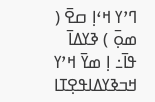ߣߴߌ ߞߵߊ߲ ߛߐ߫ ( ߘߋ߲߫ ) ߢߌߡߊ߫ ߟߊ߫߸ ߊ߲ ߘߌ߫ ߞߴߌ ߞߏߢߌߡߊߟߐ߲ߠߊ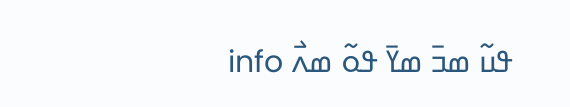ߟߎ߬ ߘߏ߫ ߘߌ߫ ߟߋ߬ ߘߍ߯ info